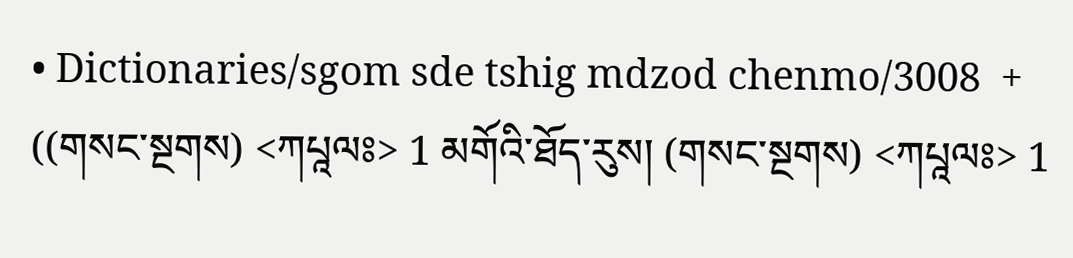• Dictionaries/sgom sde tshig mdzod chenmo/3008  + ((གསང་སྔགས) <ཀཔཱལཿ> 1 མགོའི་ཐོད་རུས། (གསང་སྔགས) <ཀཔཱལཿ> 1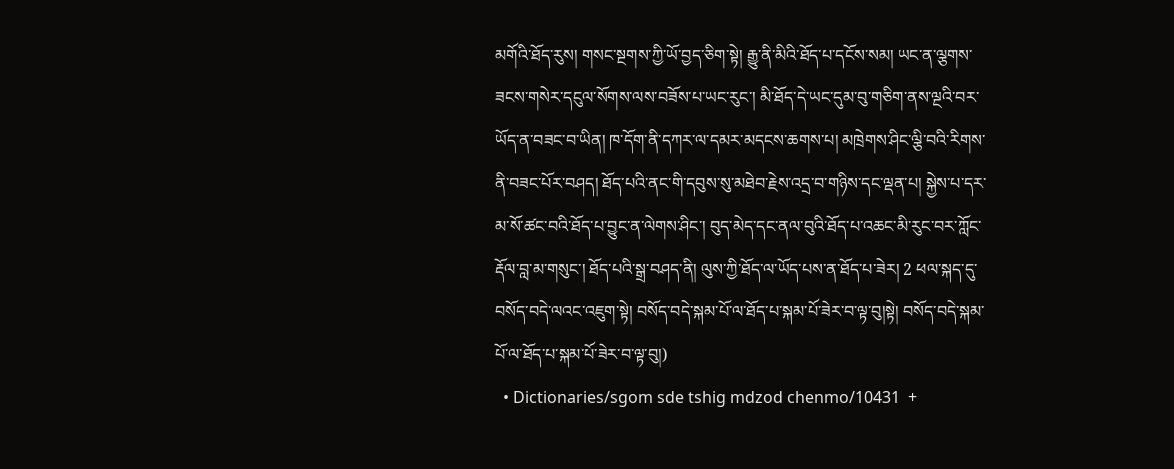མགོའི་ཐོད་རུས། གསང་སྔགས་ཀྱི་ཡོ་བྱད་ཅིག་སྟེ། རྒྱུ་ནི་མིའི་ཐོད་པ་དངོས་སམ། ཡང་ན་ལྕགས་ཟངས་གསེར་དངུལ་སོགས་ལས་བཟོས་པ་ཡང་རུང་། མི་ཐོད་དེ་ཡང་དུམ་བུ་གཅིག་ནས་ལྔའི་བར་ཡོད་ན་བཟང་བ་ཡིན། ཁ་དོག་ནི་དཀར་ལ་དམར་མདངས་ཆགས་པ། མཁྲེགས་ཤིང་ལྕི་བའི་རིགས་ནི་བཟང་པོར་བཤད། ཐོད་པའི་ནང་གི་དབུས་སུ་མཐེབ་རྗེས་འདྲ་བ་གཉིས་དང་ལྡན་པ། སྐྱེས་པ་དར་མ་སོ་ཚང་བའི་ཐོད་པ་བྱུང་ན་ལེགས་ཤིང་། བུད་མེད་དང་ནལ་བུའི་ཐོད་པ་འཆང་མི་རུང་བར་ཀློང་རྡོལ་བླ་མ་གསུང་། ཐོད་པའི་སྒྲ་བཤད་ནི། ལུས་ཀྱི་ཐོད་ལ་ཡོད་པས་ན་ཐོད་པ་ཟེར། 2 ཕལ་སྐད་དུ་བསོད་བདེ་ལའང་འཇུག་སྟེ། བསོད་བདེ་སྐམ་པོ་ལ་ཐོད་པ་སྐམ་པོ་ཟེར་བ་ལྟ་བུ།སྟེ། བསོད་བདེ་སྐམ་པོ་ལ་ཐོད་པ་སྐམ་པོ་ཟེར་བ་ལྟ་བུ།)
  • Dictionaries/sgom sde tshig mdzod chenmo/10431  +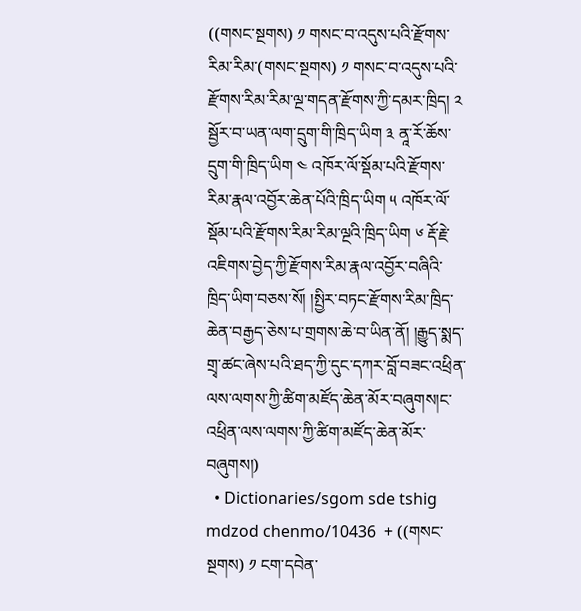((གསང་སྔགས) ༡ གསང་བ་འདུས་པའི་རྫོགས་རིམ་རིམ་(གསང་སྔགས) ༡ གསང་བ་འདུས་པའི་རྫོགས་རིམ་རིམ་ལྔ་གདན་རྫོགས་ཀྱི་དམར་ཁྲིད། ༢ སྦྱོར་བ་ཡན་ལག་དྲུག་གི་ཁྲིད་ཡིག ༣ ནཱ་རོ་ཆོས་དྲུག་གི་ཁྲིད་ཡིག ༤ འཁོར་ལོ་སྡོམ་པའི་རྫོགས་རིམ་རྣལ་འབྱོར་ཆེན་པོའི་ཁྲིད་ཡིག ༥ འཁོར་ལོ་སྡོམ་པའི་རྫོགས་རིམ་རིམ་ལྔའི་ཁྲིད་ཡིག ༦ རྡོ་རྗེ་འཇིགས་བྱེད་ཀྱི་རྫོགས་རིམ་རྣལ་འབྱོར་བཞིའི་ཁྲིད་ཡིག་བཅས་སོ། །སྤྱིར་བཏང་རྫོགས་རིམ་ཁྲིད་ཆེན་བརྒྱད་ཅེས་པ་གྲགས་ཆེ་བ་ཡིན་ནོ། །རྒྱུད་སྨད་གྲྭ་ཚང་ཞེས་པའི་ཐད་ཀྱི་དུང་དཀར་བློ་བཟང་འཕྲིན་ལས་ལགས་ཀྱི་ཚིག་མཛོད་ཆེན་མོར་བཞུགས།ང་འཕྲིན་ལས་ལགས་ཀྱི་ཚིག་མཛོད་ཆེན་མོར་བཞུགས།)
  • Dictionaries/sgom sde tshig mdzod chenmo/10436  + ((གསང་སྔགས) ༡ ངག་དབེན་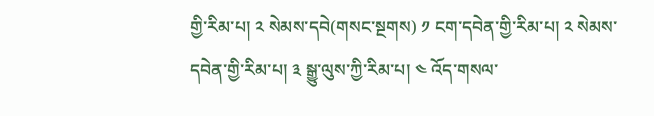གྱི་རིམ་པ། ༢ སེམས་དབེ(གསང་སྔགས) ༡ ངག་དབེན་གྱི་རིམ་པ། ༢ སེམས་དབེན་གྱི་རིམ་པ། ༣ སྒྱུ་ལུས་ཀྱི་རིམ་པ། ༤ འོད་གསལ་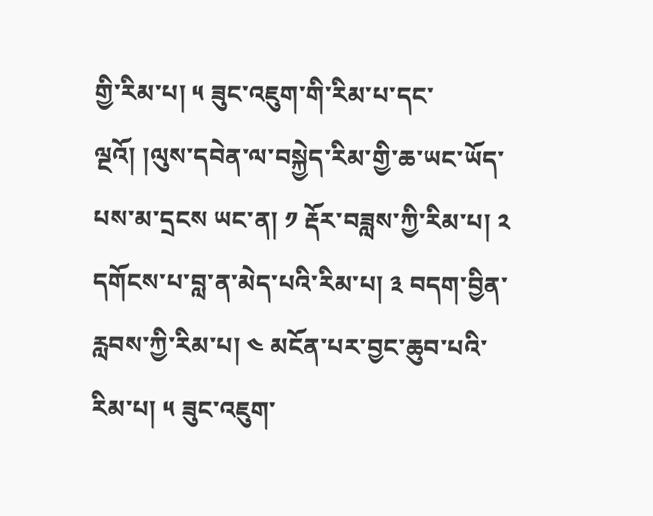གྱི་རིམ་པ། ༥ ཟུང་འཇུག་གི་རིམ་པ་དང་ལྔའོ། །ལུས་དབེན་ལ་བསྐྱེད་རིམ་གྱི་ཆ་ཡང་ཡོད་པས་མ་དྲངས ཡང་ན། ༡ རྡོར་བཟླས་ཀྱི་རིམ་པ། ༢ དགོངས་པ་བླ་ན་མེད་པའི་རིམ་པ། ༣ བདག་བྱིན་རླབས་ཀྱི་རིམ་པ། ༤ མངོན་པར་བྱང་ཆུབ་པའི་རིམ་པ། ༥ ཟུང་འཇུག་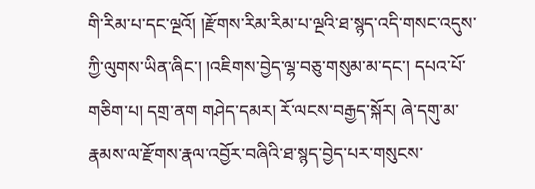གི་རིམ་པ་དང་ལྔའོ། །རྫོགས་རིམ་རིམ་པ་ལྔའི་ཐ་སྙད་འདི་གསང་འདུས་ཀྱི་ལུགས་ཡིན་ཞིང་། །འཇིགས་བྱེད་ལྷ་བཅུ་གསུམ་མ་དང་། དཔའ་པོ་གཅིག་པ། དགྲ་ནག གཤེད་དམར། རོ་ལངས་བརྒྱད་སྐོར། ཞེ་དགུ་མ་རྣམས་ལ་རྫོགས་རྣལ་འབྱོར་བཞིའི་ཐ་སྙད་བྱེད་པར་གསུངས་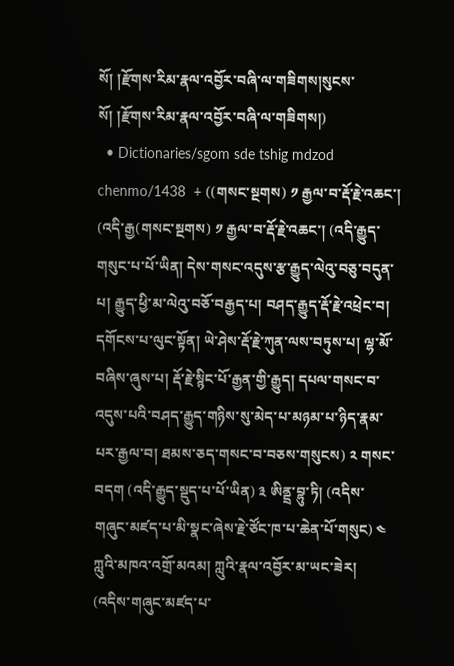སོ། །རྫོགས་རིམ་རྣལ་འབྱོར་བཞི་ལ་གཟིགས།སུངས་སོ། །རྫོགས་རིམ་རྣལ་འབྱོར་བཞི་ལ་གཟིགས།)
  • Dictionaries/sgom sde tshig mdzod chenmo/1438  + ((གསང་སྔགས) ༡ རྒྱལ་བ་རྡོ་རྗེ་འཆང་། (འདི་རྒྱ(གསང་སྔགས) ༡ རྒྱལ་བ་རྡོ་རྗེ་འཆང་། (འདི་རྒྱུད་གསུང་པ་པོ་ཡིན། དེས་གསང་འདུས་རྩ་རྒྱུད་ལེའུ་བཅུ་བདུན་པ། རྒྱུད་ཕྱི་མ་ལེའུ་བཅོ་བརྒྱད་པ། བཤད་རྒྱུད་རྡོ་རྗེ་འཕྲེང་བ། དགོངས་པ་ལུང་སྟོན། ཡེ་ཤེས་རྡོ་རྗེ་ཀུན་ལས་བཏུས་པ། ལྷ་མོ་བཞིས་ཞུས་པ། རྡོ་རྗེ་སྙིང་པོ་རྒྱན་གྱི་རྒྱུད། དཔལ་གསང་བ་འདུས་པའི་བཤད་རྒྱུད་གཉིས་སུ་མེད་པ་མཉམ་པ་ཉིད་རྣམ་པར་རྒྱལ་བ། ཐམས་ཅད་གསང་བ་བཅས་གསུངས) ༢ གསང་བདག (འདི་རྒྱུད་སྡུད་པ་པོ་ཡིན) ༣ ཨིནྡྲ་བྷུ་ཏི། (འདིས་གཞུང་མཛད་པ་མི་སྣང་ཞེས་རྗེ་ཙོང་ཁ་པ་ཆེན་པོ་གསུང) ༤ ཀླུའི་མཁའ་འགྲོ་མའམ། ཀླུའི་རྣལ་འབྱོར་མ་ཡང་ཟེར། (འདིས་གཞུང་མཛད་པ་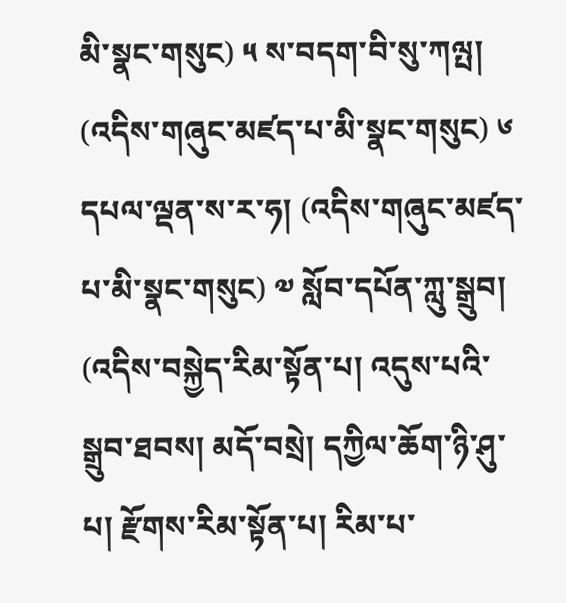མི་སྣང་གསུང) ༥ ས་བདག་བི་སུ་ཀལྤ། (འདིས་གཞུང་མཛད་པ་མི་སྣང་གསུང) ༦ དཔལ་ལྡན་ས་ར་ཧ། (འདིས་གཞུང་མཛད་པ་མི་སྣང་གསུང) ༧ སློབ་དཔོན་ཀླུ་སྒྲུབ། (འདིས་བསྐྱེད་རིམ་སྟོན་པ། འདུས་པའི་སྒྲུབ་ཐབས། མདོ་བསྲེ། དཀྱིལ་ཆོག་ཉི་ཤུ་པ། རྫོགས་རིམ་སྟོན་པ། རིམ་པ་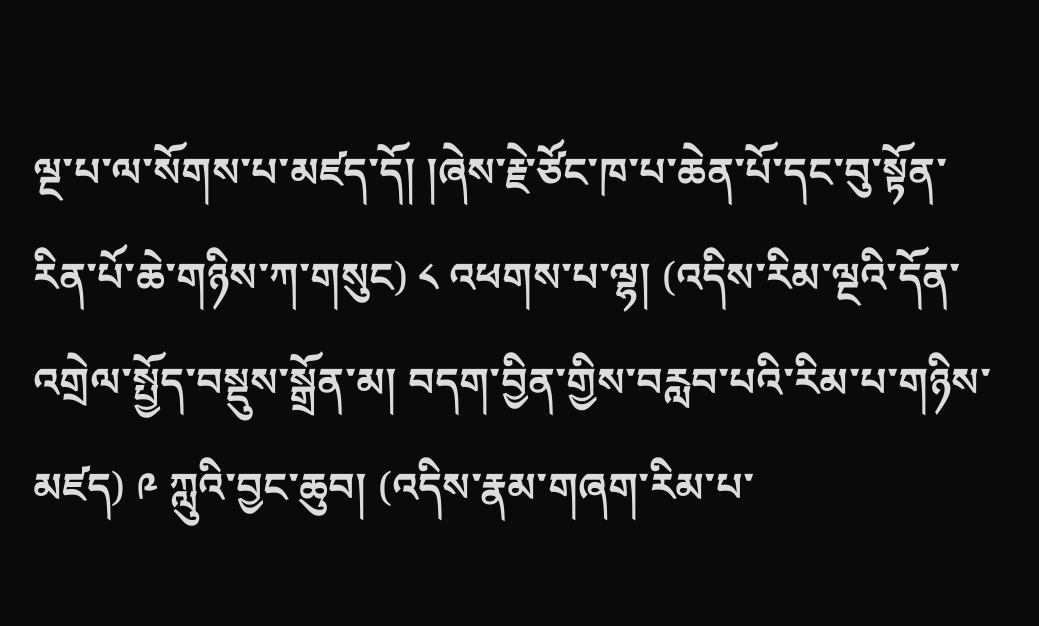ལྔ་པ་ལ་སོགས་པ་མཛད་དོ། །ཞེས་རྗེ་ཙོང་ཁ་པ་ཆེན་པོ་དང་བུ་སྟོན་རིན་པོ་ཆེ་གཉིས་ཀ་གསུང) ༨ འཕགས་པ་ལྷ། (འདིས་རིམ་ལྔའི་དོན་འགྲེལ་སྤྱོད་བསྡུས་སྒྲོན་མ། བདག་བྱིན་གྱིས་བརླབ་པའི་རིམ་པ་གཉིས་མཛད) ༩ ཀླུའི་བྱང་ཆུབ། (འདིས་རྣམ་གཞག་རིམ་པ་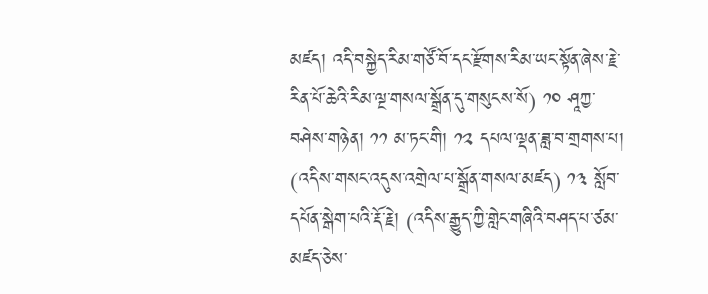མཛད། འདི་བསྐྱེད་རིམ་གཙོ་བོ་དང་རྫོགས་རིམ་ཡང་སྟོན་ཞེས་རྗེ་རིན་པོ་ཆེའི་རིམ་ལྔ་གསལ་སྒྲོན་དུ་གསུངས་སོ) ༡༠ ཤཱཀྱ་བཤེས་གཉེན། ༡༡ མ་ཏང་གི། ༡༢ དཔལ་ལྡན་ཟླ་བ་གྲགས་པ། (འདིས་གསང་འདུས་འགྲེལ་པ་སྒྲོན་གསལ་མཛད) ༡༣ སློབ་དཔོན་སྒེག་པའི་རྡོ་རྗེ། (འདིས་རྒྱུད་ཀྱི་གླེང་གཞིའི་བཤད་པ་ཙམ་མཛད་ཅེས་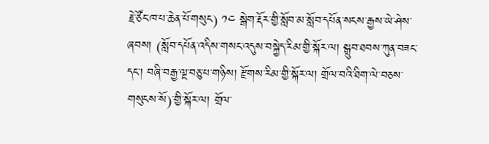རྗེ་ཙོང་ཁ་པ་ཆེན་པོ་གསུང) ༡༤ སྒེག་རྡོར་གྱི་སློབ་མ་སློབ་དཔོན་སངས་རྒྱས་ཡེ་ཤེས་ཞབས། (སློབ་དཔོན་འདིས་གསང་འདུས་བསྐྱེད་རིམ་གྱི་སྐོར་ལ། སྒྲུབ་ཐབས་ཀུན་བཟང་དང་། བཞི་བརྒྱ་ལྔ་བཅུ་པ་གཉིས། རྫོགས་རིམ་གྱི་སྐོར་ལ། གྲོལ་བའི་ཐིག་ལེ་བཅས་གསུངས་སོ)་གྱི་སྐོར་ལ། གྲོལ་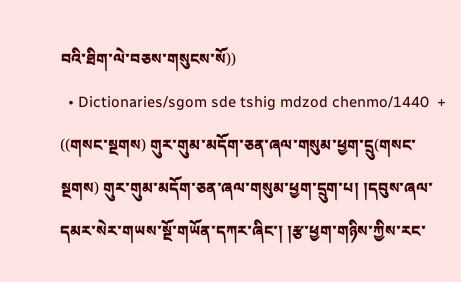བའི་ཐིག་ལེ་བཅས་གསུངས་སོ))
  • Dictionaries/sgom sde tshig mdzod chenmo/1440  + ((གསང་སྔགས) གུར་གུམ་མདོག་ཅན་ཞལ་གསུམ་ཕྱག་དྲུ(གསང་སྔགས) གུར་གུམ་མདོག་ཅན་ཞལ་གསུམ་ཕྱག་དྲུག་པ། །དབུས་ཞལ་དམར་སེར་གཡས་སྔོ་གཡོན་དཀར་ཞིང་། །རྩ་ཕྱག་གཉིས་ཀྱིས་རང་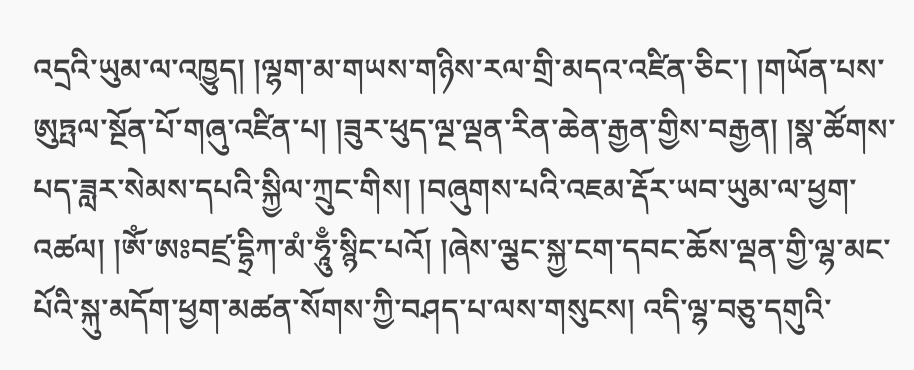འདྲའི་ཡུམ་ལ་འཁྱུད། །ལྷག་མ་གཡས་གཉིས་རལ་གྲི་མདའ་འཛིན་ཅིང་། །གཡོན་པས་ཨུཏྤལ་སྔོན་པོ་གཞུ་འཛིན་པ། །ཟུར་ཕུད་ལྔ་ལྡན་རིན་ཆེན་རྒྱན་གྱིས་བརྒྱན། །སྣ་ཚོགས་པད་ཟླར་སེམས་དཔའི་སྐྱིལ་ཀྲུང་གིས། །བཞུགས་པའི་འཇམ་རྡོར་ཡབ་ཡུམ་ལ་ཕྱག་འཚལ། །ༀ་ཨཿབཛྲ་དྷྲིཀ་མཾ་ཧཱུྃ་སྙིང་པའོ། །ཞེས་ལྕང་སྐྱ་ངག་དབང་ཆོས་ལྡན་གྱི་ལྷ་མང་པོའི་སྐུ་མདོག་ཕྱག་མཚན་སོགས་ཀྱི་བཤད་པ་ལས་གསུངས། འདི་ལྷ་བཅུ་དགུའི་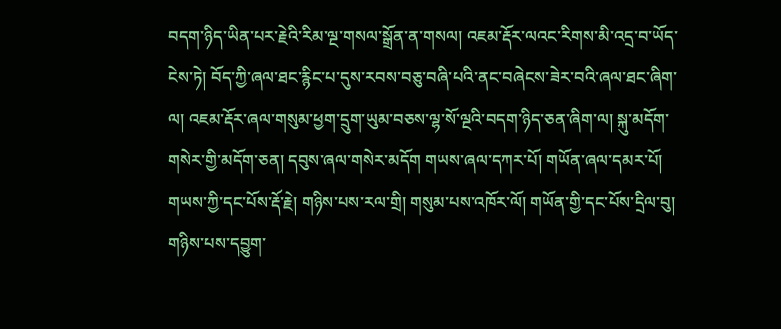བདག་ཉིད་ཡིན་པར་རྗེའི་རིམ་ལྔ་གསལ་སྒྲོན་ན་གསལ། འཇམ་རྡོར་ལའང་རིགས་མི་འདྲ་བ་ཡོད་ངེས་ཏེ། བོད་ཀྱི་ཞལ་ཐང་རྙིང་པ་དུས་རབས་བཅུ་བཞི་པའི་ནང་བཞེངས་ཟེར་བའི་ཞལ་ཐང་ཞིག་ལ། འཇམ་རྡོར་ཞལ་གསུམ་ཕྱག་དྲུག་ཡུམ་བཅས་ལྷ་སོ་ལྔའི་བདག་ཉིད་ཅན་ཞིག་ལ། སྐུ་མདོག་གསེར་གྱི་མདོག་ཅན། དབུས་ཞལ་གསེར་མདོག གཡས་ཞལ་དཀར་པོ། གཡོན་ཞལ་དམར་པོ། གཡས་ཀྱི་དང་པོས་རྡོ་རྗེ། གཉིས་པས་རལ་གྲི། གསུམ་པས་འཁོར་ལོ། གཡོན་གྱི་དང་པོས་དྲིལ་བུ། གཉིས་པས་དབྱུག་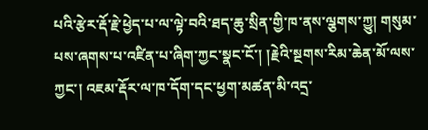པའི་རྩེར་རྡོ་རྗེ་ཕྱེད་པ་ལ་ལྟེ་བའི་ཐད་ཆུ་སྲིན་གྱི་ཁ་ནས་ལྕགས་ཀྱུ། གསུམ་པས་ཞགས་པ་འཛིན་པ་ཞིག་ཀྱང་སྣང་ངོ་། །རྗེའི་སྔགས་རིམ་ཆེན་མོ་ལས་ཀྱང་། འཇམ་རྡོར་ལ་ཁ་དོག་དང་ཕྱག་མཚན་མི་འདྲ་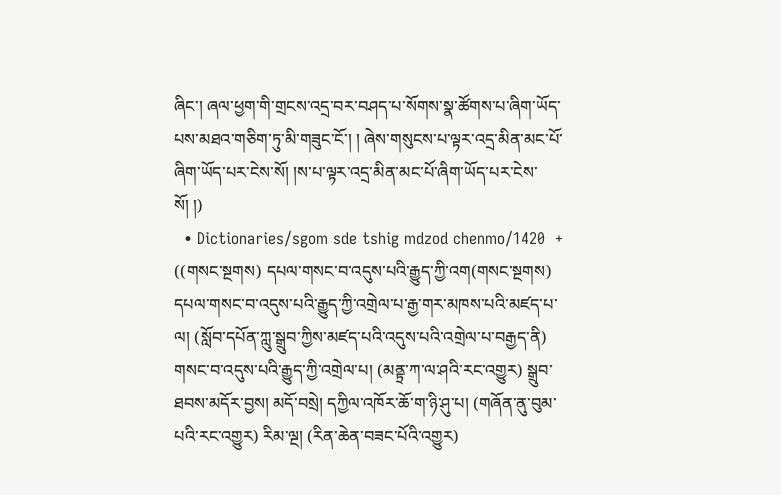ཞིང་། ཞལ་ཕྱག་གི་གྲངས་འདྲ་བར་བཤད་པ་སོགས་སྣ་ཚོགས་པ་ཞིག་ཡོད་པས་མཐའ་གཅིག་ཏུ་མི་གཟུང་ངོ་། ། ཞེས་གསུངས་པ་ལྟར་འདྲ་མིན་མང་པོ་ཞིག་ཡོད་པར་ངེས་སོ། །ས་པ་ལྟར་འདྲ་མིན་མང་པོ་ཞིག་ཡོད་པར་ངེས་སོ། །)
  • Dictionaries/sgom sde tshig mdzod chenmo/1420  + ((གསང་སྔགས) དཔལ་གསང་བ་འདུས་པའི་རྒྱུད་ཀྱི་འག(གསང་སྔགས) དཔལ་གསང་བ་འདུས་པའི་རྒྱུད་ཀྱི་འགྲེལ་པ་རྒྱ་གར་མཁས་པའི་མཛད་པ་ལ། (སློབ་དཔོན་ཀླུ་སྒྲུབ་ཀྱིས་མཛད་པའི་འདུས་པའི་འགྲེལ་པ་བརྒྱད་ནི) གསང་བ་འདུས་པའི་རྒྱུད་ཀྱི་འགྲེལ་པ། (མནྟྲ་ཀ་ལ་ཤའི་རང་འགྱུར) སྒྲུབ་ཐབས་མདོར་བྱས། མདོ་བསྲེ། དཀྱིལ་འཁོར་ཆོ་ག་ཉི་ཤུ་པ། (གཞོན་ནུ་བུམ་པའི་རང་འགྱུར) རིམ་ལྔ། (རིན་ཆེན་བཟང་པོའི་འགྱུར)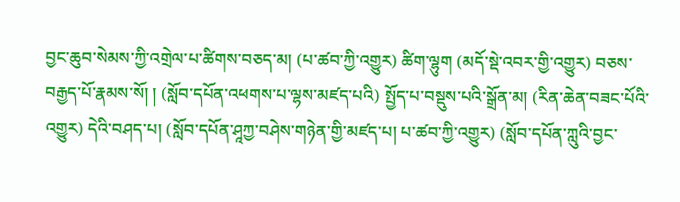བྱང་ཆུབ་སེམས་ཀྱི་འགྲེལ་པ་ཚིགས་བཅད་མ། (པ་ཚབ་ཀྱི་འགྱུར) ཚིག་ལྷུག (མདོ་སྡེ་འབར་གྱི་འགྱུར) བཅས་བརྒྱད་པོ་རྣམས་སོ། ། (སློབ་དཔོན་འཕགས་པ་ལྷས་མཛད་པའི) སྤྱོད་པ་བསྡུས་པའི་སྒྲོན་མ། (རིན་ཆེན་བཟང་པོའི་འགྱུར) དེའི་བཤད་པ། (སློབ་དཔོན་ཤཱཀྱ་བཤེས་གཉེན་གྱི་མཛད་པ། པ་ཚབ་ཀྱི་འགྱུར) (སློབ་དཔོན་ཀླུའི་བྱང་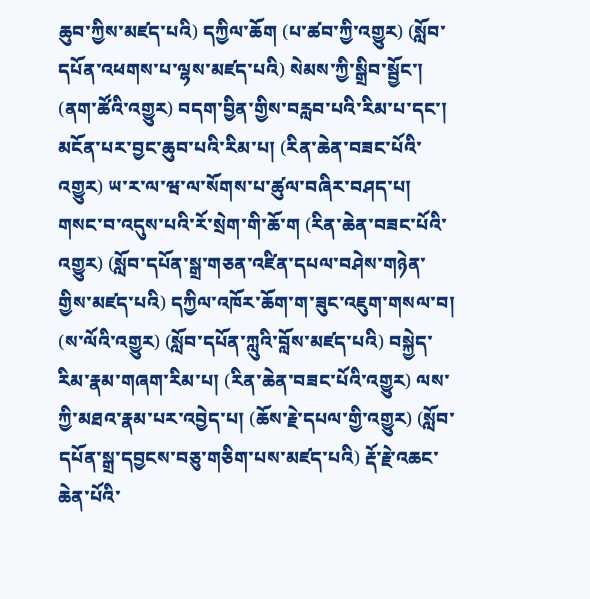ཆུབ་ཀྱིས་མཛད་པའི) དཀྱིལ་ཆོག (པ་ཚབ་ཀྱི་འགྱུར) (སློབ་དཔོན་འཕགས་པ་ལྷས་མཛད་པའི) སེམས་ཀྱི་སྒྲིབ་སྦྱོང་། (ནག་ཚོའི་འགྱུར) བདག་བྱིན་གྱིས་བརླབ་པའི་རིམ་པ་དང་། མངོན་པར་བྱང་ཆུབ་པའི་རིམ་པ། (རིན་ཆེན་བཟང་པོའི་འགྱུར) ཡ་ར་ལ་ཝ་ལ་སོགས་པ་ཚུལ་བཞིར་བཤད་པ། གསང་བ་འདུས་པའི་རོ་སྲེག་གི་ཆོ་ག (རིན་ཆེན་བཟང་པོའི་འགྱུར) (སློབ་དཔོན་སྒྲ་གཅན་འཛིན་དཔལ་བཤེས་གཉེན་གྱིས་མཛད་པའི) དཀྱིལ་འཁོར་ཆོག་ག་ཟུང་འཇུག་གསལ་བ། (ས་ལོའི་འགྱུར) (སློབ་དཔོན་ཀླུའི་བློས་མཛད་པའི) བསྐྱེད་རིམ་རྣམ་གཞག་རིམ་པ། (རིན་ཆེན་བཟང་པོའི་འགྱུར) ལས་ཀྱི་མཐའ་རྣམ་པར་འབྱེད་པ། (ཆོས་རྗེ་དཔལ་གྱི་འགྱུར) (སློབ་དཔོན་སྒྲ་དབྱངས་བཅུ་གཅིག་པས་མཛད་པའི) རྡོ་རྗེ་འཆང་ཆེན་པོའི་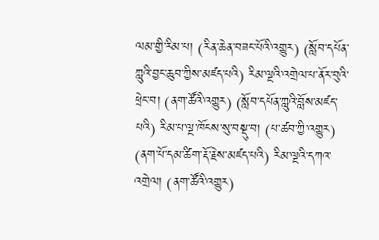ལམ་གྱི་རིམ་པ། (རིན་ཆེན་བཟང་པོའི་འགྱུར) (སློབ་དཔོན་ཀླུའི་བྱང་ཆུབ་ཀྱིས་མཛད་པའི) རིམ་ལྔའི་འགྲེལ་པ་ནོར་བུའི་ཕྲེང་བ། (ནག་ཚོའི་འགྱུར) (སློབ་དཔོན་ཀླུའི་བློས་མཛད་པའི) རིམ་པ་ལྔ་ཁོངས་སུ་བསྡུ་བ། (པ་ཚབ་ཀྱི་འགྱུར) (ནག་པོ་དམ་ཚིག་རྡོ་རྗེས་མཛད་པའི) རིམ་ལྔའི་དཀའ་འགྲེལ། (ནག་ཚོའི་འགྱུར)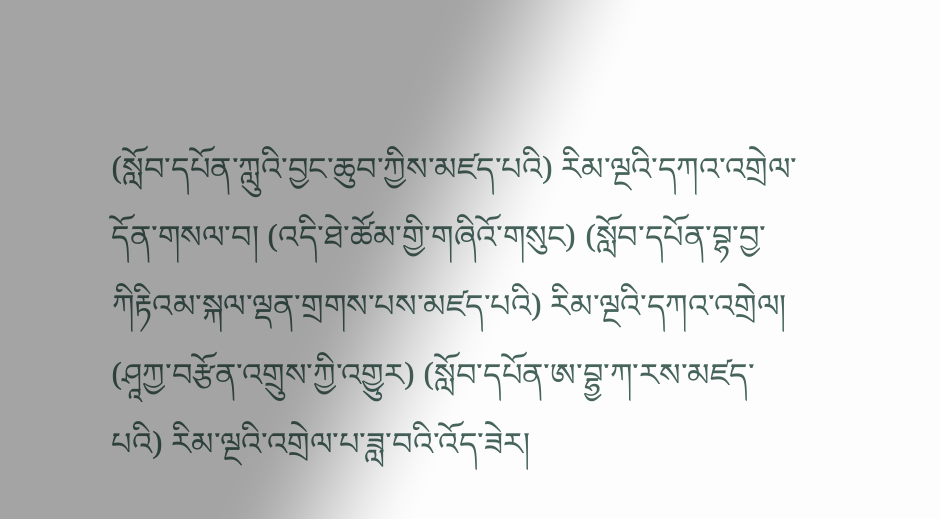(སློབ་དཔོན་ཀླུའི་བྱང་ཆུབ་ཀྱིས་མཛད་པའི) རིམ་ལྔའི་དཀའ་འགྲེལ་དོན་གསལ་བ། (འདི་ཐེ་ཚོམ་གྱི་གཞིའོ་གསུང) (སློབ་དཔོན་བྷ་བྱ་ཀིརྟིའམ་སྐལ་ལྡན་གྲགས་པས་མཛད་པའི) རིམ་ལྔའི་དཀའ་འགྲེལ། (ཤཱཀྱ་བརྩོན་འགྲུས་ཀྱི་འགྱུར) (སློབ་དཔོན་ཨ་བྷྱ་ཀ་རས་མཛད་པའི) རིམ་ལྔའི་འགྲེལ་པ་ཟླ་བའི་འོད་ཟེར།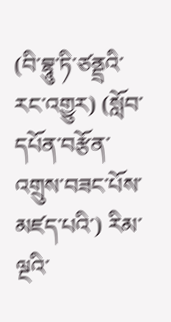(བི་བྷཱུ་ཏི་ཙནྡྲའི་རང་འགྱུར) (སློབ་དཔོན་བརྩོན་འགྲུས་བཟང་པོས་མཛད་པའི་) རིམ་ལྔའི་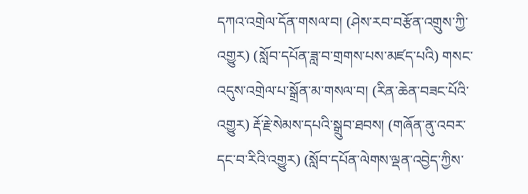དཀའ་འགྲེལ་དོན་གསལ་བ། (ཤེས་རབ་བརྩོན་འགྲུས་ཀྱི་འགྱུར) (སློབ་དཔོན་ཟླ་བ་གྲགས་པས་མཛད་པའི) གསང་འདུས་འགྲེལ་པ་སྒྲོན་མ་གསལ་བ། (རིན་ཆེན་བཟང་པོའི་འགྱུར) རྡོ་རྗེ་སེམས་དཔའི་སྒྲུབ་ཐབས། (གཞོན་ནུ་འབར་དང་བ་རིའི་འགྱུར) (སློབ་དཔོན་ལེགས་ལྡན་འབྱེད་ཀྱིས་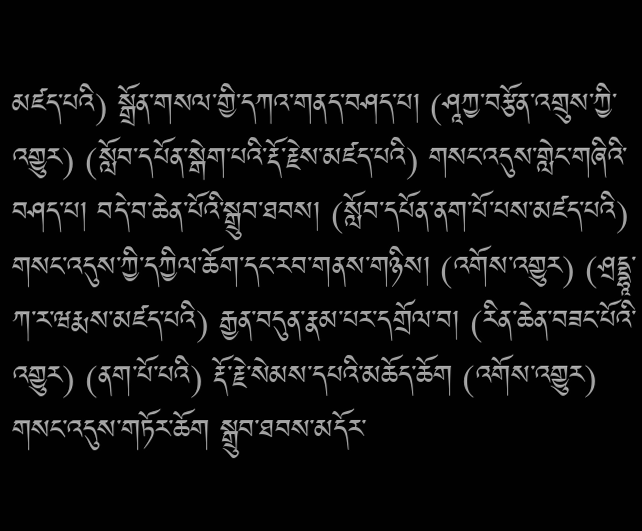མཛད་པའི) སྒྲོན་གསལ་གྱི་དཀའ་གནད་བཤད་པ། (ཤཱཀྱ་བརྩོན་འགྲུས་ཀྱི་འགྱུར) (སློབ་དཔོན་སྒེག་པའི་རྡོ་རྗེས་མཛད་པའི) གསང་འདུས་གླེང་གཞིའི་བཤད་པ། བདེ་བ་ཆེན་པོའི་སྒྲུབ་ཐབས། (སློབ་དཔོན་ནག་པོ་པས་མཛད་པའི) གསང་འདུས་ཀྱི་དཀྱིལ་ཆོག་དང་རབ་གནས་གཉིས། (འགོས་འགྱུར) (ཤྲདྡྷཱ་ཀ་ར་ཝརྨས་མཛད་པའི) རྒྱན་བདུན་རྣམ་པར་དགྲོལ་བ། (རིན་ཆེན་བཟང་པོའི་འགྱུར) (ནག་པོ་པའི) རྡོ་རྗེ་སེམས་དཔའི་མཆོད་ཆོག (འགོས་འགྱུར) གསང་འདུས་གཏོར་ཆོག སྒྲུབ་ཐབས་མདོར་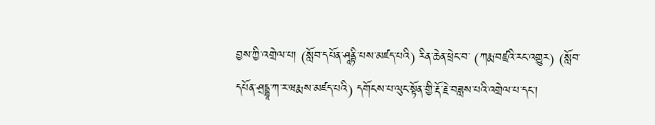བྱས་ཀྱི་འགྲེལ་པ། (སློབ་དཔོན་ཤཱནྟི་པས་མཛད་པའི) རིན་ཆེན་ཕྲེང་བ་ (ཀརྨ་བཛྲའི་རང་འགྱུར) (སློབ་དཔོན་ཤྲདྡྷཱ་ཀ་ར་ཝརྨས་མཛད་པའི) དགོངས་པ་ལུང་སྟོན་གྱི་རྡོ་རྗེ་བཟླས་པའི་འགྲེལ་པ་དང་།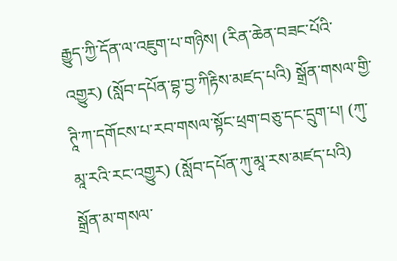རྒྱུད་ཀྱི་དོན་ལ་འཇུག་པ་གཉིས། (རིན་ཆེན་བཟང་པོའི་འགྱུར) (སློབ་དཔོན་བྷ་བྱ་ཀིརྟིས་མཛད་པའི) སྒྲོན་གསལ་གྱི་ཊཱི་ཀ་དགོངས་པ་རབ་གསལ་སྟོང་ཕྲག་བཅུ་དང་དྲུག་པ། (ཀུ་མཱ་རའི་རང་འགྱུར) (སློབ་དཔོན་ཀུ་མཱ་རས་མཛད་པའི) སྒྲོན་མ་གསལ་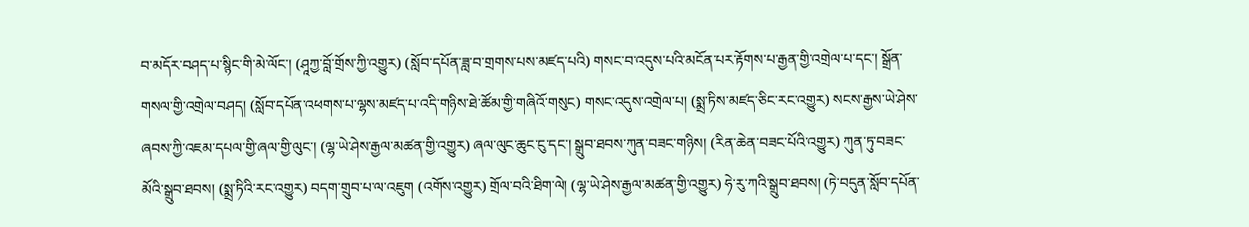བ་མདོར་བཤད་པ་སྙིང་གི་མེ་ལོང་། (ཤཱཀྱ་བློ་གྲོས་ཀྱི་འགྱུར) (སློབ་དཔོན་ཟླ་བ་གྲགས་པས་མཛད་པའི) གསང་བ་འདུས་པའི་མངོན་པར་རྟོགས་པ་རྒྱན་གྱི་འགྲེལ་པ་དང་། སྒྲོན་གསལ་གྱི་འགྲེལ་བཤད། (སློབ་དཔོན་འཕགས་པ་ལྷས་མཛད་པ་འདི་གཉིས་ཐེ་ཚོམ་གྱི་གཞིའོ་གསུང) གསང་འདུས་འགྲེལ་པ། (སྨྲ་ཏིས་མཛད་ཅིང་རང་འགྱུར) སངས་རྒྱས་ཡེ་ཤེས་ཞབས་ཀྱི་འཇམ་དཔལ་གྱི་ཞལ་གྱི་ལུང་། (ལྷ་ཡེ་ཤེས་རྒྱལ་མཚན་གྱི་འགྱུར) ཞལ་ལུང་ཆུང་ངུ་དང་། སྒྲུབ་ཐབས་ཀུན་བཟང་གཉིས། (རིན་ཆེན་བཟང་པོའི་འགྱུར) ཀུན་ཏུ་བཟང་མོའི་སྒྲུབ་ཐབས། (སྨྲ་ཏིའི་རང་འགྱུར) བདག་གྲུབ་པ་ལ་འཇུག (འགོས་འགྱུར) གྲོལ་བའི་ཐིག་ལེ། (ལྷ་ཡེ་ཤེས་རྒྱལ་མཚན་གྱི་འགྱུར) ཧེ་རུ་ཀའི་སྒྲུབ་ཐབས། (ཏེ་བདུན་སློབ་དཔོན་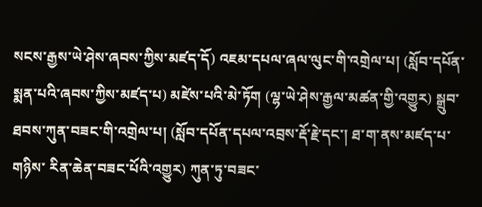སངས་རྒྱས་ཡེ་ཤེས་ཞབས་ཀྱིས་མཛད་དོ) འཇམ་དཔལ་ཞལ་ལུང་གི་འགྲེལ་པ། (སློབ་དཔོན་སྨན་པའི་ཞབས་ཀྱིས་མཛད་པ) མཛེས་པའི་མེ་ཏོག (ལྷ་ཡེ་ཤེས་རྒྱལ་མཚན་གྱི་འགྱུར) སྒྲུབ་ཐབས་ཀུན་བཟང་གི་འགྲེལ་པ། (སློབ་དཔོན་དཔལ་འབྲས་རྡོ་རྗེ་དང་། ཐ་ག་ནས་མཛད་པ་གཉིས་ རིན་ཆེན་བཟང་པོའི་འགྱུར) ཀུན་ཏུ་བཟང་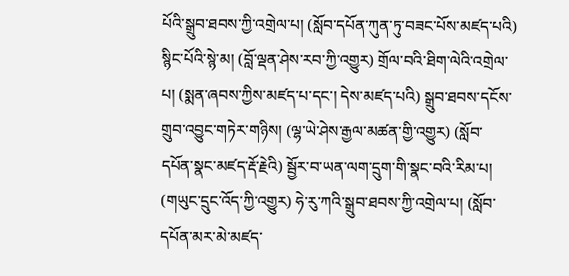པོའི་སྒྲུབ་ཐབས་ཀྱི་འགྲེལ་པ། (སློབ་དཔོན་ཀུན་ཏུ་བཟང་པོས་མཛད་པའི) སྙིང་པོའི་སྙེ་མ། (བློ་ལྡན་ཤེས་རབ་ཀྱི་འགྱུར) གྲོལ་བའི་ཐིག་ལེའི་འགྲེལ་པ། (སྨན་ཞབས་ཀྱིས་མཛད་པ་དང་། དེས་མཛད་པའི) སྒྲུབ་ཐབས་དངོས་གྲུབ་འབྱུང་གཏེར་གཉིས། (ལྷ་ཡེ་ཤེས་རྒྱལ་མཚན་གྱི་འགྱུར) (སློབ་དཔོན་སྣང་མཛད་རྡོ་རྗེའི) སྦྱོར་བ་ཡན་ལག་དྲུག་གི་སྣང་བའི་རིམ་པ། (གཡུང་དྲུང་འོད་ཀྱི་འགྱུར) ཧེ་རུ་ཀའི་སྒྲུབ་ཐབས་ཀྱི་འགྲེལ་པ། (སློབ་དཔོན་མར་མེ་མཛད་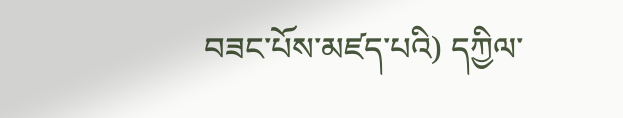བཟང་པོས་མཛད་པའི) དཀྱིལ་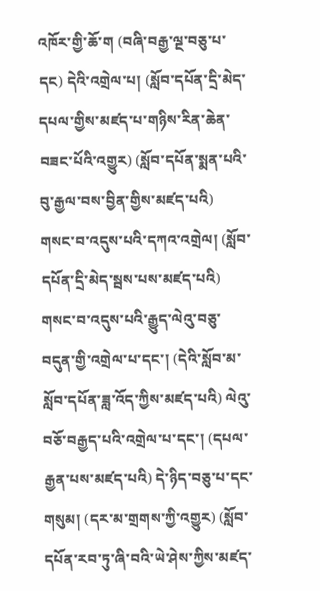འཁོར་གྱི་ཆོ་ག (བཞི་བརྒྱ་ལྔ་བཅུ་པ་དང) དེའི་འགྲེལ་པ། (སློབ་དཔོན་དྲི་མེད་དཔལ་གྱིས་མཛད་པ་གཉིས་རིན་ཆེན་བཟང་པོའི་འགྱུར) (སློབ་དཔོན་སྨན་པའི་བུ་རྒྱལ་བས་བྱིན་གྱིས་མཛད་པའི) གསང་བ་འདུས་པའི་དཀའ་འགྲེལ། (སློབ་དཔོན་དྲི་མེད་སྦས་པས་མཛད་པའི) གསང་བ་འདུས་པའི་རྒྱུད་ལེའུ་བཅུ་བདུན་གྱི་འགྲེལ་པ་དང་། (དེའི་སློབ་མ་སློབ་དཔོན་ཟླ་འོད་ཀྱིས་མཛད་པའི) ལེའུ་བཅོ་བརྒྱད་པའི་འགྲེལ་པ་དང་། (དཔལ་རྒྱན་པས་མཛད་པའི) དེ་ཉིད་བཅུ་པ་དང་གསུམ། (དར་མ་གྲགས་ཀྱི་འགྱུར) (སློབ་དཔོན་རབ་ཏུ་ཞི་བའི་ཡེ་ཤེས་ཀྱིས་མཛད་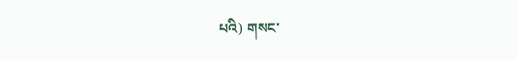པའི) གསང་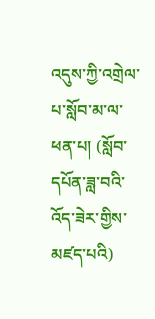འདུས་ཀྱི་འགྲེལ་པ་སློབ་མ་ལ་ཕན་པ། (སློབ་དཔོན་ཟླ་བའི་འོད་ཟེར་གྱིས་མཛད་པའི)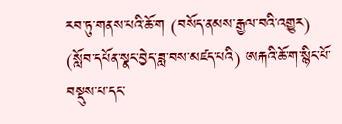རབ་ཏུ་གནས་པའི་ཆོ་ག (བསོད་ནམས་རྒྱལ་བའི་འགྱུར) (སློབ་དཔོན་སྣང་བྱེད་ཟླ་བས་མཛད་པའི) ཨརྐའི་ཆོ་ག་སྙིང་པོ་བསྡུས་པ་དང་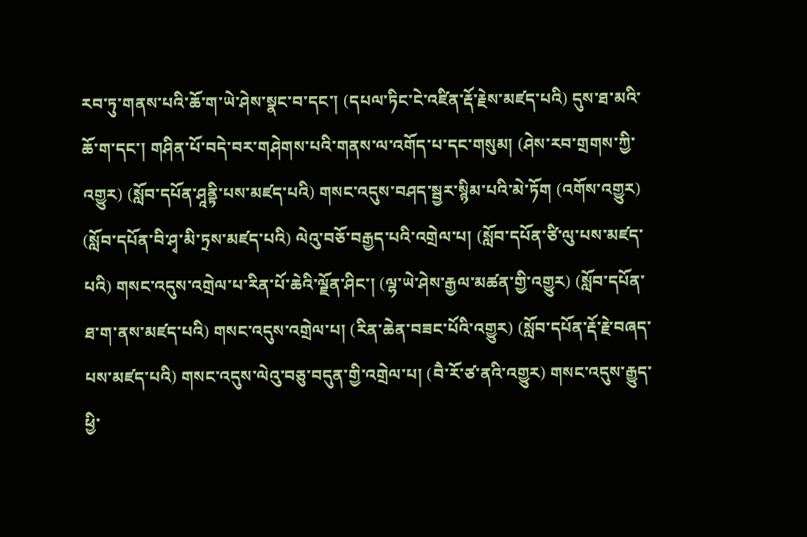རབ་ཏུ་གནས་པའི་ཆོ་ག་ཡེ་ཤེས་སྣང་བ་དང་། (དཔལ་ཏིང་ངེ་འཛིན་རྡོ་རྗེས་མཛད་པའི) དུས་ཐ་མའི་ཆོ་ག་དང་། གཤིན་པོ་བདེ་བར་གཤེགས་པའི་གནས་ལ་འགོད་པ་དང་གསུམ། (ཤེས་རབ་གྲགས་ཀྱི་འགྱུར) (སློབ་དཔོན་ཤཱནྟི་པས་མཛད་པའི) གསང་འདུས་བཤད་སྦྱར་སྙིམ་པའི་མེ་ཏོག (འགོས་འགྱུར) (སློབ་དཔོན་བི་ཤྭ་མི་ཏྲས་མཛད་པའི) ལེའུ་བཅོ་བརྒྱད་པའི་འགྲེལ་པ། (སློབ་དཔོན་ཙི་ལུ་པས་མཛད་པའི) གསང་འདུས་འགྲེལ་པ་རིན་པོ་ཆེའི་ལྗོན་ཤིང་། (ལྷ་ཡེ་ཤེས་རྒྱལ་མཚན་གྱི་འགྱུར) (སློབ་དཔོན་ཐ་ག་ནས་མཛད་པའི) གསང་འདུས་འགྲེལ་པ། (རིན་ཆེན་བཟང་པོའི་འགྱུར) (སློབ་དཔོན་རྡོ་རྗེ་བཞད་པས་མཛད་པའི) གསང་འདུས་ལེའུ་བཅུ་བདུན་གྱི་འགྲེལ་པ། (བཻ་རོ་ཙ་ནའི་འགྱུར) གསང་འདུས་རྒྱུད་ཕྱི་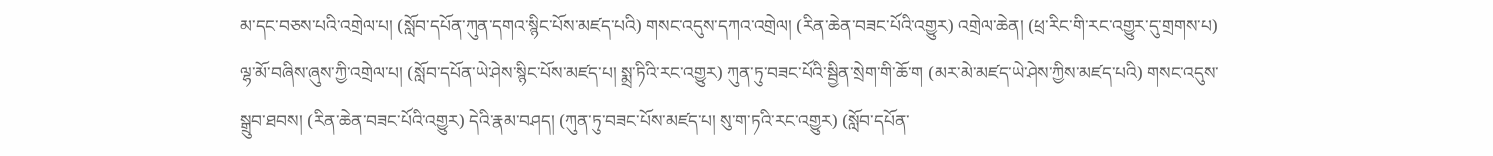མ་དང་བཅས་པའི་འགྲེལ་པ། (སློབ་དཔོན་ཀུན་དགའ་སྙིང་པོས་མཛད་པའི) གསང་འདུས་དཀའ་འགྲེལ། (རིན་ཆེན་བཟང་པོའི་འགྱུར) འགྲེལ་ཆེན། (ཕྲ་རིང་གི་རང་འགྱུར་དུ་གྲགས་པ) ལྷ་མོ་བཞིས་ཞུས་ཀྱི་འགྲེལ་པ། (སློབ་དཔོན་ཡེ་ཤེས་སྙིང་པོས་མཛད་པ། སྨྲ་ཏིའི་རང་འགྱུར) ཀུན་ཏུ་བཟང་པོའི་སྦྱིན་སྲེག་གི་ཆོ་ག (མར་མེ་མཛད་ཡེ་ཤེས་ཀྱིས་མཛད་པའི) གསང་འདུས་སྒྲུབ་ཐབས། (རིན་ཆེན་བཟང་པོའི་འགྱུར) དེའི་རྣམ་བཤད། (ཀུན་ཏུ་བཟང་པོས་མཛད་པ། སུ་ག་ཏའི་རང་འགྱུར) (སློབ་དཔོན་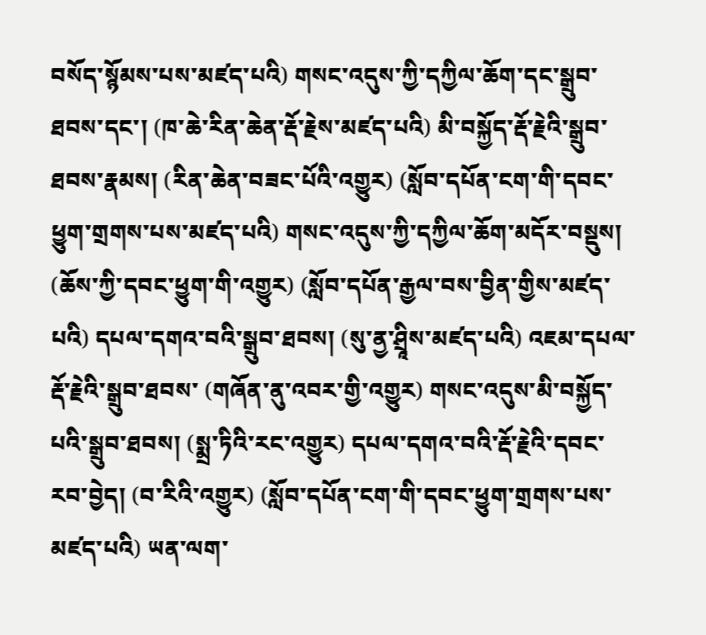བསོད་སྙོམས་པས་མཛད་པའི) གསང་འདུས་ཀྱི་དཀྱིལ་ཆོག་དང་སྒྲུབ་ཐབས་དང་། (ཁ་ཆེ་རིན་ཆེན་རྡོ་རྗེས་མཛད་པའི) མི་བསྐྱོད་རྡོ་རྗེའི་སྒྲུབ་ཐབས་རྣམས། (རིན་ཆེན་བཟང་པོའི་འགྱུར) (སློབ་དཔོན་ངག་གི་དབང་ཕྱུག་གྲགས་པས་མཛད་པའི) གསང་འདུས་ཀྱི་དཀྱིལ་ཆོག་མདོར་བསྡུས། (ཆོས་ཀྱི་དབང་ཕྱུག་གི་འགྱུར) (སློབ་དཔོན་རྒྱལ་བས་བྱིན་གྱིས་མཛད་པའི) དཔལ་དགའ་བའི་སྒྲུབ་ཐབས། (སུ་ནྱ་ཤྲཱིས་མཛད་པའི) འཇམ་དཔལ་རྡོ་རྗེའི་སྒྲུབ་ཐབས་ (གཞོན་ནུ་འབར་གྱི་འགྱུར) གསང་འདུས་མི་བསྐྱོད་པའི་སྒྲུབ་ཐབས། (སྨྲ་ཏིའི་རང་འགྱུར) དཔལ་དགའ་བའི་རྡོ་རྗེའི་དབང་རབ་བྱེད། (བ་རིའི་འགྱུར) (སློབ་དཔོན་ངག་གི་དབང་ཕྱུག་གྲགས་པས་མཛད་པའི) ཡན་ལག་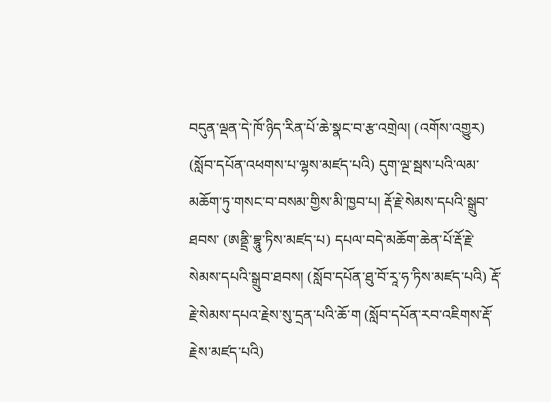བདུན་ལྡན་དེ་ཁོ་ཉིད་རིན་པོ་ཆེ་སྣང་བ་རྩ་འགྲེལ། (འགོས་འགྱུར) (སློབ་དཔོན་འཕགས་པ་ལྷས་མཛད་པའི) དུག་ལྔ་སྦས་པའི་ལམ་མཆོག་ཏུ་གསང་བ་བསམ་གྱིས་མི་ཁྱབ་པ། རྡོ་རྗེ་སེམས་དཔའི་སྒྲུབ་ཐབས་ (ཨནྡྲི་བྷཱུ་ཏིས་མཛད་པ) དཔལ་བདེ་མཆོག་ཆེན་པོ་རྡོ་རྗེ་སེམས་དཔའི་སྒྲུབ་ཐབས། (སློབ་དཔོན་ཐུ་བོ་རཱ་ཧ་ཏིས་མཛད་པའི) རྡོ་རྗེ་སེམས་དཔའ་རྗེས་སུ་དྲན་པའི་ཆོ་ག (སློབ་དཔོན་རབ་འཇིགས་རྡོ་རྗེས་མཛད་པའི)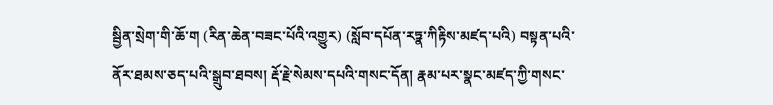སྦྱིན་སྲེག་གི་ཆོ་ག (རིན་ཆེན་བཟང་པོའི་འགྱུར) (སློབ་དཔོན་རཏྣ་ཀིརྟིས་མཛད་པའི) བསྟན་པའི་ནོར་ཐམས་ཅད་པའི་སྒྲུབ་ཐབས། རྡོ་རྗེ་སེམས་དཔའི་གསང་དོན། རྣམ་པར་སྣང་མཛད་ཀྱི་གསང་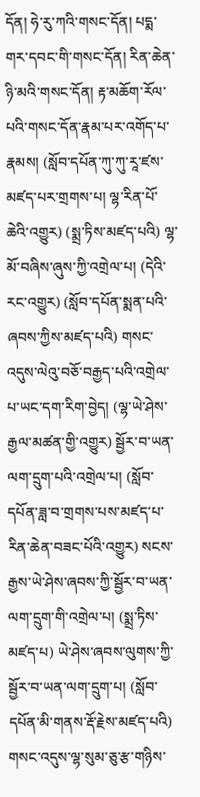དོན། ཧེ་རུ་ཀའི་གསང་དོན། པདྨ་གར་དབང་གི་གསང་དོན། རིན་ཆེན་ཉི་མའི་གསང་དོན། རྟ་མཆོག་རོལ་པའི་གསང་དོན་རྣམ་པར་འགོད་པ་རྣམས། (སློབ་དཔོན་ཀུ་ཀུ་རཱ་ཛས་མཛད་པར་གྲགས་པ། ལྷ་རིན་པོ་ཆེའི་འགྱུར) (སྨྲ་ཏིས་མཛད་པའི) ལྷ་མོ་བཞིས་ཞུས་ཀྱི་འགྲེལ་པ། (དེའི་རང་འགྱུར) (སློབ་དཔོན་སྨན་པའི་ཞབས་ཀྱིས་མཛད་པའི) གསང་འདུས་ལེའུ་བཅོ་བརྒྱད་པའི་འགྲེལ་པ་ཡང་དག་རིག་བྱེད། (ལྷ་ཡེ་ཤེས་རྒྱལ་མཚན་གྱི་འགྱུར) སྦྱོར་བ་ཡན་ལག་དྲུག་པའི་འགྲེལ་པ། (སློབ་དཔོན་ཟླ་བ་གྲགས་པས་མཛད་པ་རིན་ཆེན་བཟང་པོའི་འགྱུར) སངས་རྒྱས་ཡེ་ཤེས་ཞབས་ཀྱི་སྦྱོར་བ་ཡན་ལག་དྲུག་གི་འགྲེལ་པ། (སྨྲ་ཏིས་མཛད་པ) ཡེ་ཤེས་ཞབས་ལུགས་ཀྱི་སྦྱོར་བ་ཡན་ལག་དྲུག་པ། (སློབ་དཔོན་མི་གནས་རྡོ་རྗེས་མཛད་པའི) གསང་འདུས་ལྷ་སུམ་ཅུ་རྩ་གཉིས་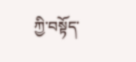ཀྱི་བསྟོད་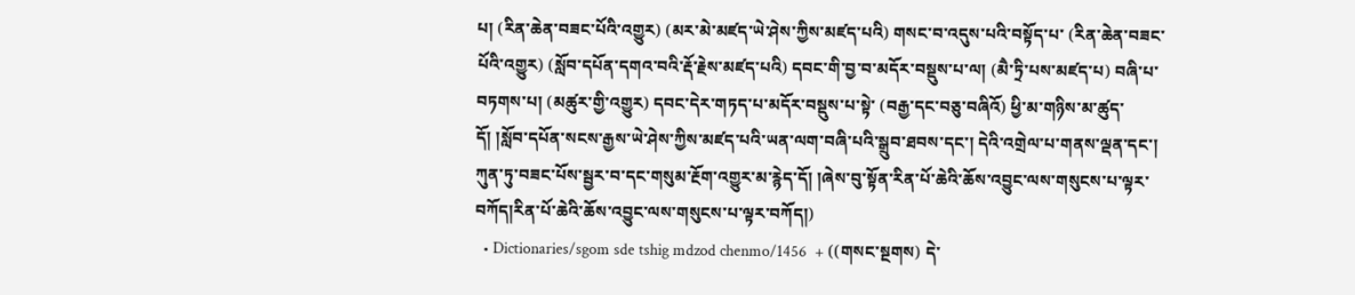པ། (རིན་ཆེན་བཟང་པོའི་འགྱུར) (མར་མེ་མཛད་ཡེ་ཤེས་ཀྱིས་མཛད་པའི) གསང་བ་འདུས་པའི་བསྟོད་པ་ (རིན་ཆེན་བཟང་པོའི་འགྱུར) (སློབ་དཔོན་དགའ་བའི་རྡོ་རྗེས་མཛད་པའི) དབང་གི་བྱ་བ་མདོར་བསྡུས་པ་ལ། (མཻ་ཏྲི་པས་མཛད་པ) བཞི་པ་བཏགས་པ། (མཚུར་གྱི་འགྱུར) དབང་དེར་གཏད་པ་མདོར་བསྡུས་པ་སྟེ་ (བརྒྱ་དང་བཅུ་བཞིའོ) ཕྱི་མ་གཉིས་མ་ཚུད་དོ། །སློབ་དཔོན་སངས་རྒྱས་ཡེ་ཤེས་ཀྱིས་མཛད་པའི་ཡན་ལག་བཞི་པའི་སྒྲུབ་ཐབས་དང་། དེའི་འགྲེལ་པ་གནས་ལྡན་དང་། ཀུན་ཏུ་བཟང་པོས་སྦྱར་བ་དང་གསུམ་རྔོག་འགྱུར་མ་རྙེད་དོ། །ཞེས་བུ་སྟོན་རིན་པོ་ཆེའི་ཆོས་འབྱུང་ལས་གསུངས་པ་ལྟར་བཀོད།རིན་པོ་ཆེའི་ཆོས་འབྱུང་ལས་གསུངས་པ་ལྟར་བཀོད།)
  • Dictionaries/sgom sde tshig mdzod chenmo/1456  + ((གསང་སྔགས) དེ་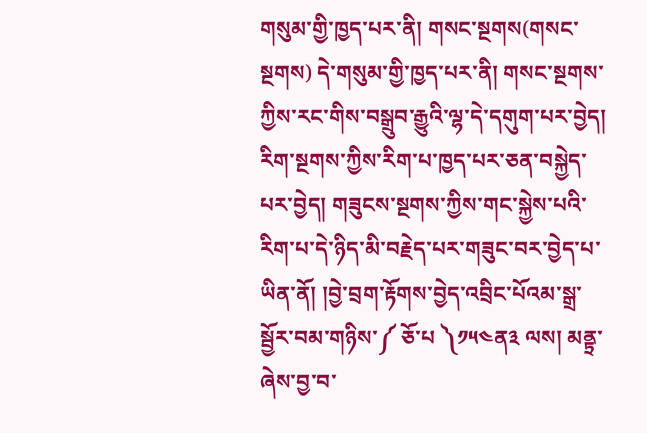གསུམ་གྱི་ཁྱད་པར་ནི། གསང་སྔགས(གསང་སྔགས) དེ་གསུམ་གྱི་ཁྱད་པར་ནི། གསང་སྔགས་ཀྱིས་རང་གིས་བསྒྲུབ་རྒྱུའི་ལྷ་དེ་དགུག་པར་བྱེད། རིག་སྔགས་ཀྱིས་རིག་པ་ཁྱད་པར་ཅན་བསྐྱེད་པར་བྱེད། གཟུངས་སྔགས་ཀྱིས་གང་སྐྱེས་པའི་རིག་པ་དེ་ཉིད་མི་བརྗེད་པར་གཟུང་བར་བྱེད་པ་ཡིན་ནོ། །བྱེ་བྲག་རྟོགས་བྱེད་འབྲིང་པོའམ་སྒྲ་སྦྱོར་བམ་གཉིས་༼ ཅོ་པ ༽༡༥༤ན༣ ལས། མནྟྲ་ཞེས་བྱ་བ་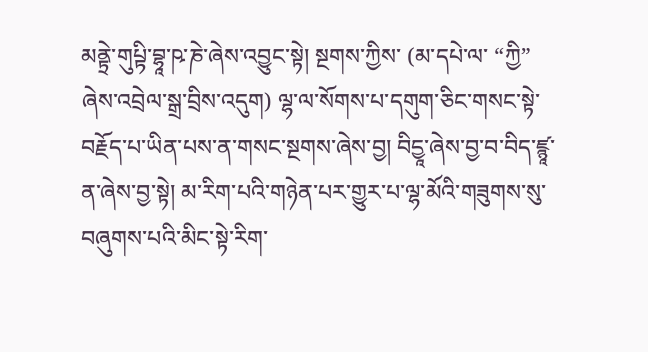མནྟྲེ་གུཔྟི་བྷཱ་ཥ་ཎེ་ཞེས་འབྱུང་སྟེ། སྔགས་ཀྱིས་ (མ་དཔེ་ལ་ “ཀྱི” ཞེས་འབྲེལ་སྒྲ་བྲིས་འདུག) ལྷ་ལ་སོགས་པ་དགུག་ཅིང་གསང་སྟེ་བརྗོད་པ་ཡིན་པས་ན་གསང་སྔགས་ཞེས་བྱ། བིདྱཱ་ཞེས་བྱ་བ་བིད་ཛྙཱ་ན་ཞེས་བྱ་སྟེ། མ་རིག་པའི་གཉེན་པར་གྱུར་པ་ལྷ་མོའི་གཟུགས་སུ་བཞུགས་པའི་མིང་སྟེ་རིག་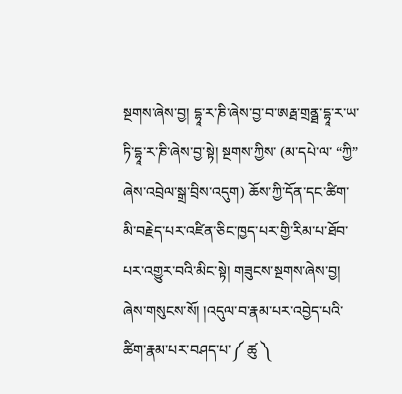སྔགས་ཞེས་བྱ། དྷཱ་ར་ཎི་ཞེས་བྱ་བ་ཨརྠ་གྲནྠ་དྷཱ་ར་ཡ་ཏི་དྷཱ་ར་ཎི་ཞེས་བྱ་སྟེ། སྔགས་ཀྱིས་ (མ་དཔེ་ལ་ “ཀྱི” ཞེས་འབྲེལ་སྒྲ་བྲིས་འདུག) ཆོས་ཀྱི་དོན་དང་ཚིག་མི་བརྗེད་པར་འཛིན་ཅིང་ཁྱད་པར་གྱི་རིམ་པ་ཐོབ་པར་འགྱུར་བའི་མིང་སྟེ། གཟུངས་སྔགས་ཞེས་བྱ། ཞེས་གསུངས་སོ། །འདུལ་བ་རྣམ་པར་འབྱེད་པའི་ཚིག་རྣམ་པར་བཤད་པ་༼ ཚུ ༽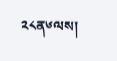༢༨ན༦ལས།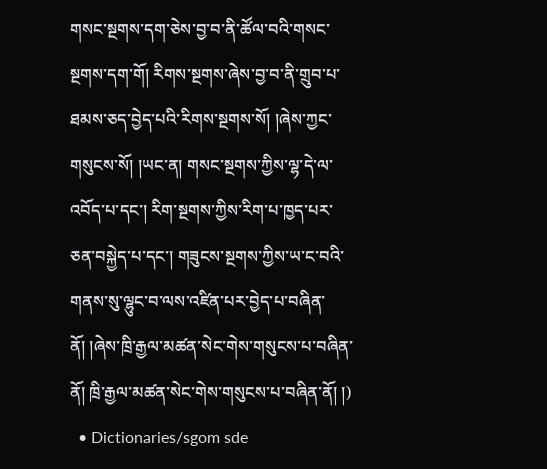གསང་སྔགས་དག་ཅེས་བྱ་བ་ནི་ཚོལ་བའི་གསང་སྔགས་དག་གོ། རིགས་སྔགས་ཞེས་བྱ་བ་ནི་གྲུབ་པ་ཐམས་ཅད་བྱེད་པའི་རིགས་སྔགས་སོ། །ཞེས་ཀྱང་གསུངས་སོ། །ཡང་ན། གསང་སྔགས་ཀྱིས་ལྷ་དེ་ལ་འབོད་པ་དང་། རིག་སྔགས་ཀྱིས་རིག་པ་ཁྱད་པར་ཅན་བསྐྱེད་པ་དང་། གཟུངས་སྔགས་ཀྱིས་ཡ་ང་བའི་གནས་སུ་ལྷུང་བ་ལས་འཛིན་པར་བྱེད་པ་བཞིན་ནོ། །ཞེས་ཁྲི་རྒྱལ་མཚན་སེང་གེས་གསུངས་པ་བཞིན་ནོ། ཁྲི་རྒྱལ་མཚན་སེང་གེས་གསུངས་པ་བཞིན་ནོ། །)
  • Dictionaries/sgom sde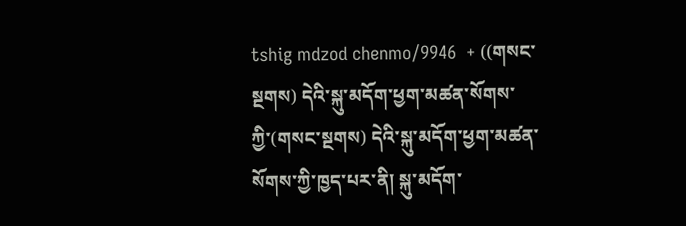tshig mdzod chenmo/9946  + ((གསང་སྔགས) དེའི་སྐུ་མདོག་ཕྱག་མཚན་སོགས་ཀྱི་(གསང་སྔགས) དེའི་སྐུ་མདོག་ཕྱག་མཚན་སོགས་ཀྱི་ཁྱད་པར་ནི། སྐུ་མདོག་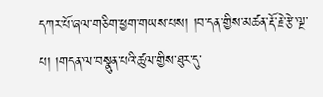དཀར་པོ་ཞལ་གཅིག་ཕྱག་གཡས་པས། །བ་དན་གྱིས་མཚན་རྡོ་རྗེ་རྩེ་ལྔ་པ། །གདན་ལ་བསྣུན་པའི་ཚུལ་གྱིས་ཐུར་དུ་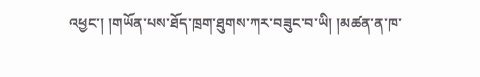འཕྱང་། །གཡོན་པས་ཐོད་ཁྲག་ཐུགས་ཀར་བཟུང་བ་ཡི། །མཚན་ན་ཁ་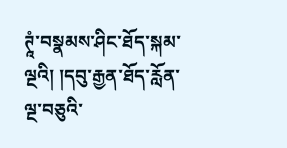ཊཱཾ་བསྣམས་ཤིང་ཐོད་སྐམ་ལྔའི། །དབུ་རྒྱན་ཐོད་རློན་ལྔ་བཅུའི་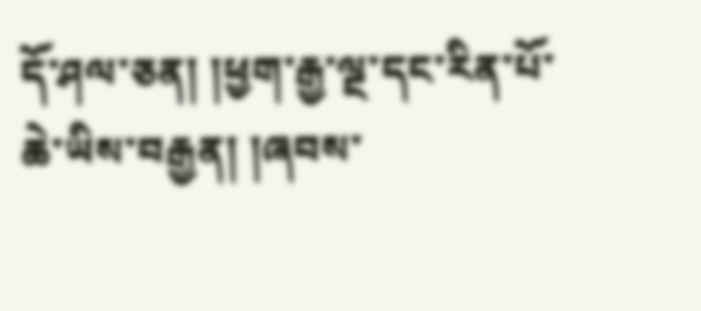དོ་ཤལ་ཅན། །ཕྱག་རྒྱ་ལྔ་དང་རིན་པོ་ཆེ་ཡིས་བརྒྱན། །ཞབས་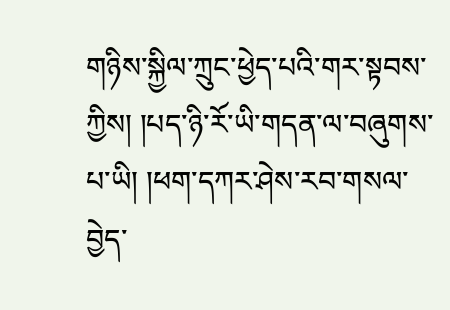གཉིས་སྐྱིལ་ཀྲུང་ཕྱེད་པའི་གར་སྟབས་ཀྱིས། །པད་ཉི་རོ་ཡི་གདན་ལ་བཞུགས་པ་ཡི། །ཕག་དཀར་ཤེས་རབ་གསལ་བྱེད་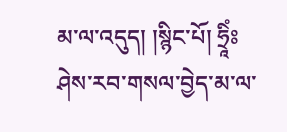མ་ལ་འདུད། །སྙིང་པོ། ཧྲཱིཾཿཤེས་རབ་གསལ་བྱེད་མ་ལ་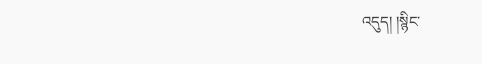འདུད། །སྙིང་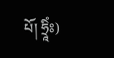པོ། ཧྲཱིཾཿ)